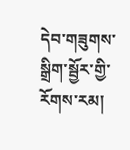དེབ་གཟུགས་སྒྲིག་སྦྱོར་གྱི་རོགས་རམ།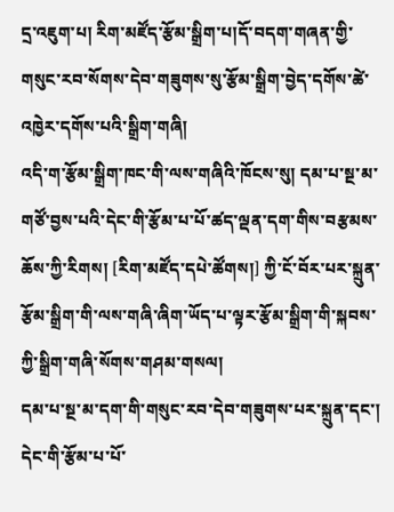དྲ་འཇུག་པ། རིག་མཛོད་རྩོམ་སྒྲིག་པ།དོ་བདག་གཞན་གྱི་གསུང་རབ་སོགས་དེབ་གཟུགས་སུ་རྩོམ་སྒྲིག་བྱེད་དགོས་ཚེ་འཁྱེར་དགོས་པའི་སྒྲིག་གཞི།
འདི་ག་རྩོམ་སྒྲིག་ཁང་གི་ལས་གཞིའི་ཁོངས་སུ། དམ་པ་སྔ་མ་གཙོ་བྱས་པའི་དེང་གི་རྩོམ་པ་པོ་ཚད་ལྡན་དག་གིས་བརྩམས་ཆོས་ཀྱི་རིགས། [རིག་མཛོད་དཔེ་ཚོགས།] ཀྱི་ངོ་བོར་པར་སྐྲུན་རྩོམ་སྒྲིག་གི་ལས་གཞི་ཞིག་ཡོད་པ་ལྟར་རྩོམ་སྒྲིག་གི་སྐབས་ཀྱི་སྒྲིག་གཞི་སོགས་གཤམ་གསལ།
དམ་པ་སྔ་མ་དག་གི་གསུང་རབ་དེབ་གཟུགས་པར་སྐྲུན་དང་། དེང་གི་རྩོམ་པ་པོ་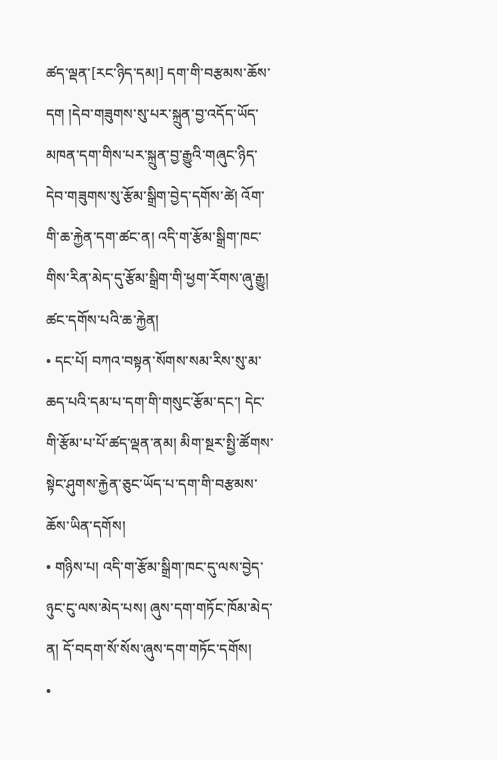ཚད་ལྡན་[རང་ཉིད་དམ།] དག་གི་བརྩམས་ཆོས་དག །དེབ་གཟུགས་སུ་པར་སྐྲུན་བྱ་འདོད་ཡོད་མཁན་དག་གིས་པར་སྐྲུན་བྱ་རྒྱུའི་གཞུང་ཉིད་དེབ་གཟུགས་སུ་རྩོམ་སྒྲིག་བྱེད་དགོས་ཚེ། འོག་གི་ཆ་རྐྱེན་དག་ཚང་ན། འདི་ག་རྩོམ་སྒྲིག་ཁང་གིས་རིན་མེད་དུ་རྩོམ་སྒྲིག་གི་ཕྱག་རོགས་ཞུ་རྒྱུ།
ཚང་དགོས་པའི་ཆ་རྐྱེན།
• དང་པོ། བཀའ་བསྟན་སོགས་སམ་རིས་སུ་མ་ཆད་པའི་དམ་པ་དག་གི་གསུང་རྩོམ་དང་། དེང་གི་རྩོམ་པ་པོ་ཚད་ལྡན་ནམ། མིག་སྔར་སྤྱི་ཚོགས་སྟེང་ཤུགས་རྐྱེན་ཅུང་ཡོད་པ་དག་གི་བརྩམས་ཆོས་ཡིན་དགོས།
• གཉིས་པ། འདི་ག་རྩོམ་སྒྲིག་ཁང་དུ་ལས་བྱེད་ཉུང་ངུ་ལས་མེད་པས། ཞུས་དག་གཏོང་ཁོམ་མེད་ན། དོ་བདག་སོ་སོས་ཞུས་དག་གཏོང་དགོས།
•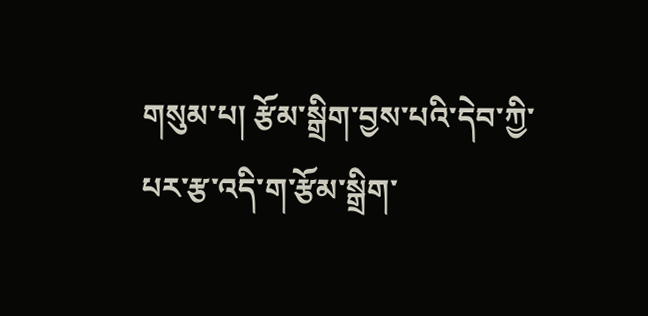གསུམ་པ། རྩོམ་སྒྲིག་བྱས་པའི་དེབ་ཀྱི་པར་རྩ་འདི་ག་རྩོམ་སྒྲིག་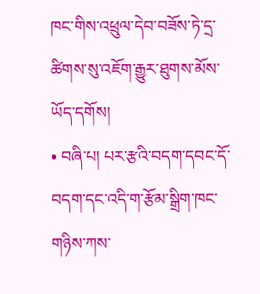ཁང་གིས་འཕྲུལ་དེབ་བཟོས་ཏེ་དྲ་ཚིགས་སུ་འཇོག་རྒྱུར་ཐུགས་མོས་ཡོད་དགོས།
• བཞི་པ། པར་རྩའི་བདག་དབང་དོ་བདག་དང་འདི་ག་རྩོམ་སྒྲིག་ཁང་གཉིས་ཀས་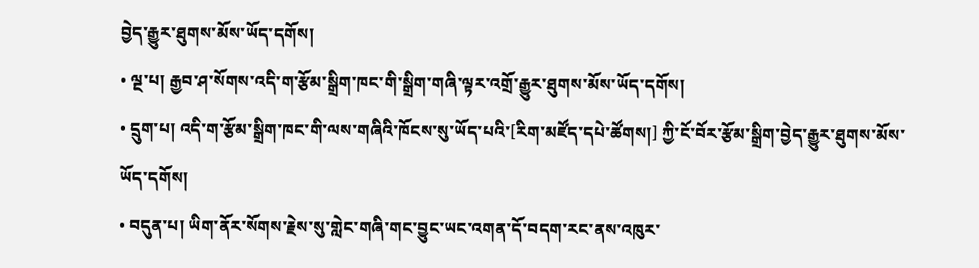བྱེད་རྒྱུར་ཐུགས་མོས་ཡོད་དགོས།
• ལྔ་པ། རྒྱབ་ཤ་སོགས་འདི་ག་རྩོམ་སྒྲིག་ཁང་གི་སྒྲིག་གཞི་ལྟར་འགྲོ་རྒྱུར་ཐུགས་མོས་ཡོད་དགོས།
• དྲུག་པ། འདི་ག་རྩོམ་སྒྲིག་ཁང་གི་ལས་གཞིའི་ཁོངས་སུ་ཡོད་པའི་[རིག་མཛོད་དཔེ་ཚོགས།] ཀྱི་ངོ་བོར་རྩོམ་སྒྲིག་བྱེད་རྒྱུར་ཐུགས་མོས་ཡོད་དགོས།
• བདུན་པ། ཡིག་ནོར་སོགས་རྗེས་སུ་གླེང་གཞི་གང་བྱུང་ཡང་འགན་དོ་བདག་རང་ནས་འཁུར་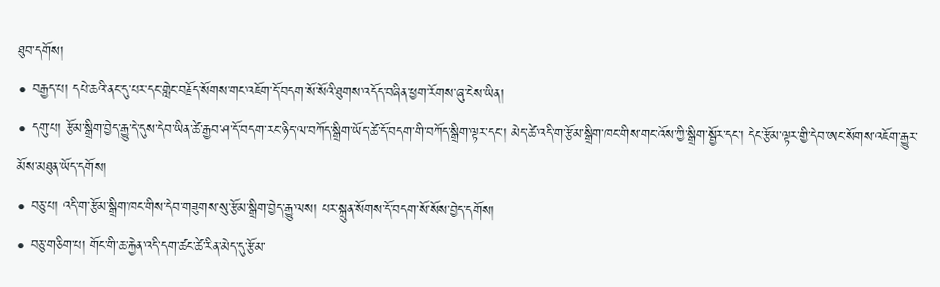ཐུབ་དགོས།
• བརྒྱད་པ། དཔེ་ཆའི་ནང་དུ་པར་དང་གླེང་བརྗོད་སོགས་གང་འཇོག་དོ་བདག་སོ་སོའི་ཐུགས་འདོད་བཞིན་ཕྱག་རོགས་ཞུ་ངེས་ཡིན།
• དགུ་པ། རྩོམ་སྒྲིག་བྱེད་རྒྱུ་དེ་དུས་དེབ་ཡིན་ཚེ་རྒྱབ་ཤ་དོ་བདག་རང་ཉིད་ལ་བཀོད་སྒྲིག་ཡོད་ཚེ་དོ་བདག་གི་བཀོད་སྒྲིག་ལྟར་དང་། མེད་ཚེ་འདི་ག་རྩོམ་སྒྲིག་ཁང་གིས་གང་འོས་ཀྱི་སྒྲིག་སྦྱོར་དང་། དེང་རྩོམ་ལྟར་གྱི་དེབ་ཨང་སོགས་འཇོག་རྒྱུར་མོས་མཐུན་ཡོད་དགོས།
• བཅུ་པ། འདི་ག་རྩོམ་སྒྲིག་ཁང་གིས་དེབ་གཟུགས་སུ་རྩོམ་སྒྲིག་བྱེད་རྒྱུ་ལས། པར་སྐྲུན་སོགས་དོ་བདག་སོ་སོས་བྱེད་དགོས།
• བཅུ་གཅིག་པ། གོང་གི་ཆ་རྐྱེན་འདི་དག་ཚང་ཚེ་རིན་མེད་དུ་རྩོམ་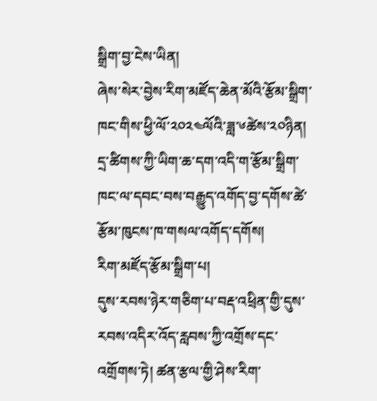སྒྲིག་བྱ་ངེས་ཡིན།
ཞེས་སེར་བྱེས་རིག་མཛོད་ཆེན་མོའི་རྩོམ་སྒྲིག་ཁང་གིས་ཕྱི་ལོ་༢༠༢༤ལོའི་ཟླ་༦ཚེས་༢༠ཉིན།
དྲ་ཚིགས་ཀྱི་ཡིག་ཆ་དག་འདི་ག་རྩོམ་སྒྲིག་ཁང་ལ་དབང་བས་བརྒྱུད་འགོད་བྱ་དགོས་ཚེ་རྩོམ་ཁུངས་ཁ་གསལ་འགོད་དགོས།
རིག་མཛོད་རྩོམ་སྒྲིག་པ།
དུས་རབས་ཉེར་གཅིག་པ་བརྡ་འཕྲིན་གྱི་དུས་རབས་འདིར་འོད་རླབས་ཀྱི་འགྲོས་དང་འགྲོགས་ཏེ། ཚན་རྩལ་གྱི་ཤེས་རིག་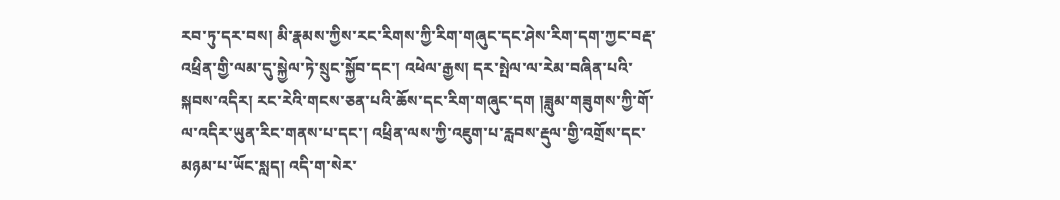རབ་ཏུ་དར་བས། མི་རྣམས་ཀྱིས་རང་རིགས་ཀྱི་རིག་གཞུང་དང་ཤེས་རིག་དག་ཀྱང་བརྡ་འཕྲིན་གྱི་ལམ་དུ་སྐྱེལ་ཏེ་སྲུང་སྐྱོབ་དང་། འཕེལ་རྒྱས། དར་སྤེལ་ལ་རེམ་བཞིན་པའི་སྐབས་འདིར། རང་རེའི་གངས་ཅན་པའི་ཆོས་དང་རིག་གཞུང་དག །ཟླུམ་གཟུགས་ཀྱི་གོ་ལ་འདིར་ཡུན་རིང་གནས་པ་དང་། འཕྲིན་ལས་ཀྱི་འཇུག་པ་རླབས་རྡུལ་གྱི་འགྲོས་དང་མཉམ་པ་ཡོང་སླད། འདི་ག་སེར་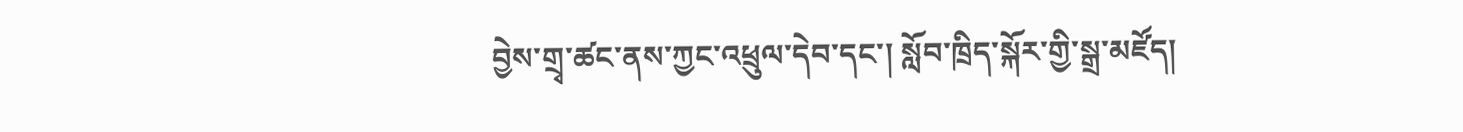བྱེས་གྲྭ་ཚང་ནས་ཀྱང་འཕྲུལ་དེབ་དང་། སློབ་ཁྲིད་སྐོར་གྱི་སྒྲ་མཛོད།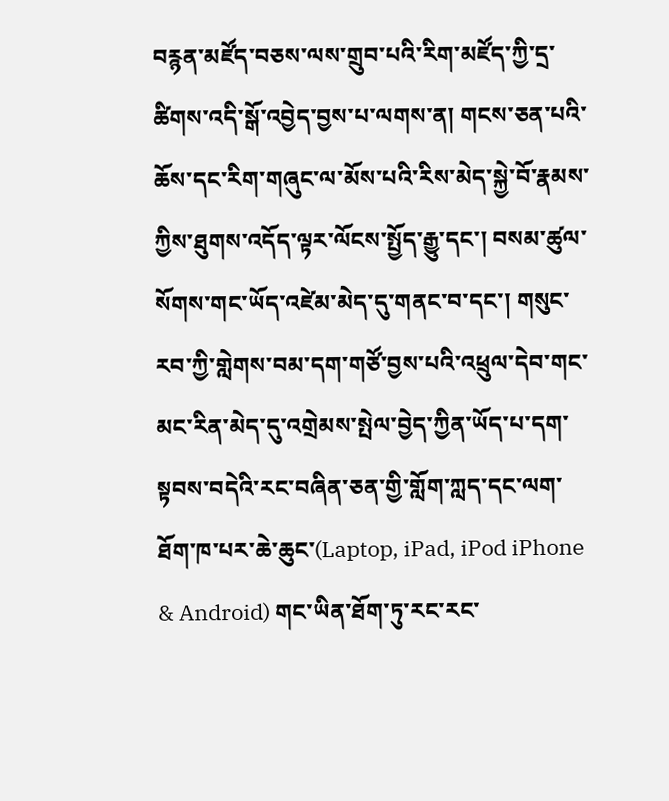བརྙན་མཛོད་བཅས་ལས་གྲུབ་པའི་རིག་མཛོད་ཀྱི་དྲ་ཚིགས་འདི་སྒོ་འབྱེད་བྱས་པ་ལགས་ན། གངས་ཅན་པའི་ཆོས་དང་རིག་གཞུང་ལ་མོས་པའི་རིས་མེད་སྐྱེ་བོ་རྣམས་ཀྱིས་ཐུགས་འདོད་ལྟར་ལོངས་སྤྱོད་རྒྱུ་དང་། བསམ་ཚུལ་སོགས་གང་ཡོད་འཛེམ་མེད་དུ་གནང་བ་དང་། གསུང་རབ་ཀྱི་གླེགས་བམ་དག་གཙོ་བྱས་པའི་འཕྲུལ་དེབ་གང་མང་རིན་མེད་དུ་འགྲེམས་སྤེལ་བྱེད་ཀྱིན་ཡོད་པ་དག་སྟབས་བདེའི་རང་བཞིན་ཅན་གྱི་གློག་ཀླད་དང་ལག་ཐོག་ཁ་པར་ཆེ་ཆུང་(Laptop, iPad, iPod iPhone & Android) གང་ཡིན་ཐོག་ཏུ་རང་རང་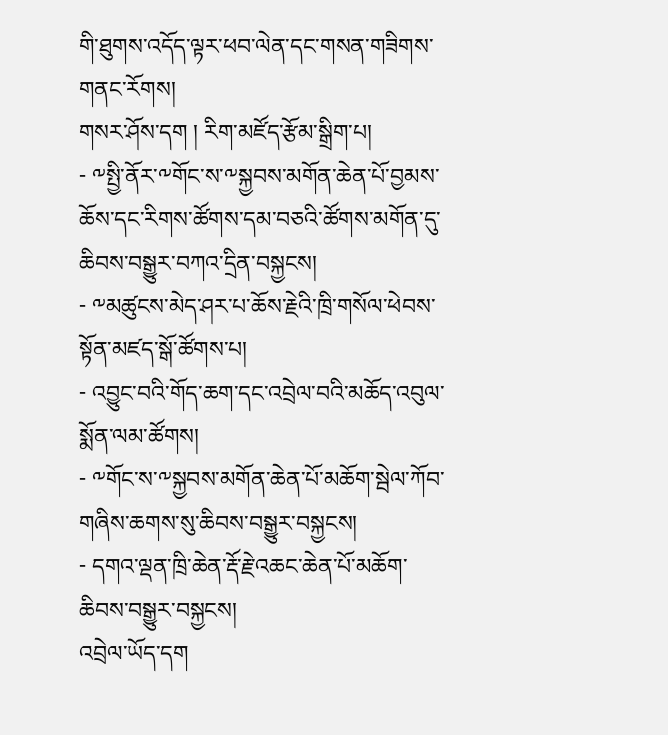གི་ཐུགས་འདོད་ལྟར་ཕབ་ལེན་དང་གསན་གཟིགས་གནང་རོགས།
གསར་ཤོས་དག ། རིག་མཛོད་རྩོམ་སྒྲིག་པ།
- ༸སྤྱི་ནོར་༸གོང་ས་༸སྐྱབས་མགོན་ཆེན་པོ་བྱམས་ཆོས་དང་རིགས་ཚོགས་དམ་བཅའི་ཚོགས་མགོན་དུ་ཆིབས་བསྒྱུར་བཀའ་དྲིན་བསྐྱངས།
- ༸མཚུངས་མེད་ཤར་པ་ཆོས་རྗེའི་ཁྲི་གསོལ་ཕེབས་སྟོན་མཛད་སྒོ་ཚོགས་པ།
- འབྱུང་བའི་གོད་ཆག་དང་འབྲེལ་བའི་མཆོད་འབུལ་སྨོན་ལམ་ཚོགས།
- ༸གོང་ས་༸སྐྱབས་མགོན་ཆེན་པོ་མཆོག་སྦེལ་ཀོབ་གཞིས་ཆགས་སུ་ཆིབས་བསྒྱུར་བསྐྱངས།
- དགའ་ལྡན་ཁྲི་ཆེན་རྡོ་རྗེ་འཆང་ཆེན་པོ་མཆོག་ཆིབས་བསྒྱུར་བསྐྱངས།
འབྲེལ་ཡོད་དག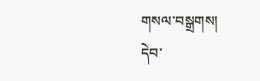གསལ་བསྒྲགས།
དེབ་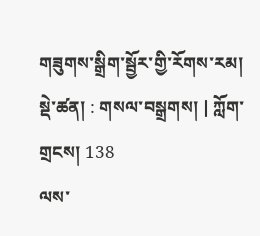གཟུགས་སྒྲིག་སྦྱོར་གྱི་རོགས་རམ།
སྡེ་ཚན། : གསལ་བསྒྲགས། | ཀློག་གྲངས། 138
ལས་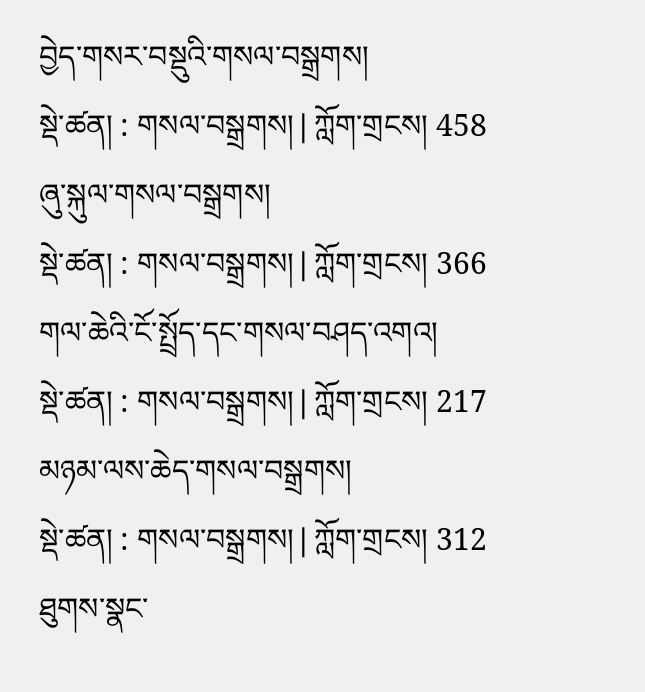བྱེད་གསར་བསྡུའི་གསལ་བསྒྲགས།
སྡེ་ཚན། : གསལ་བསྒྲགས། | ཀློག་གྲངས། 458
ཞུ་སྐུལ་གསལ་བསྒྲགས།
སྡེ་ཚན། : གསལ་བསྒྲགས། | ཀློག་གྲངས། 366
གལ་ཆེའི་ངོ་སྤྲོད་དང་གསལ་བཤད་འགའ།
སྡེ་ཚན། : གསལ་བསྒྲགས། | ཀློག་གྲངས། 217
མཉམ་ལས་ཆེད་གསལ་བསྒྲགས།
སྡེ་ཚན། : གསལ་བསྒྲགས། | ཀློག་གྲངས། 312
ཐུགས་སྣང་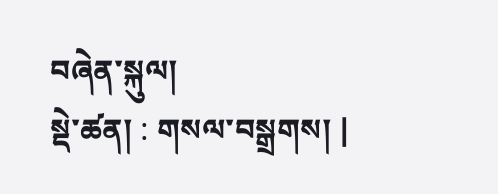བཞེན་སྐུལ།
སྡེ་ཚན། : གསལ་བསྒྲགས། |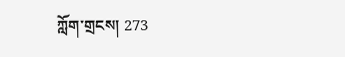ཀློག་གྲངས། 273